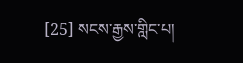[25] སངས་རྒྱས་གླིང་པ།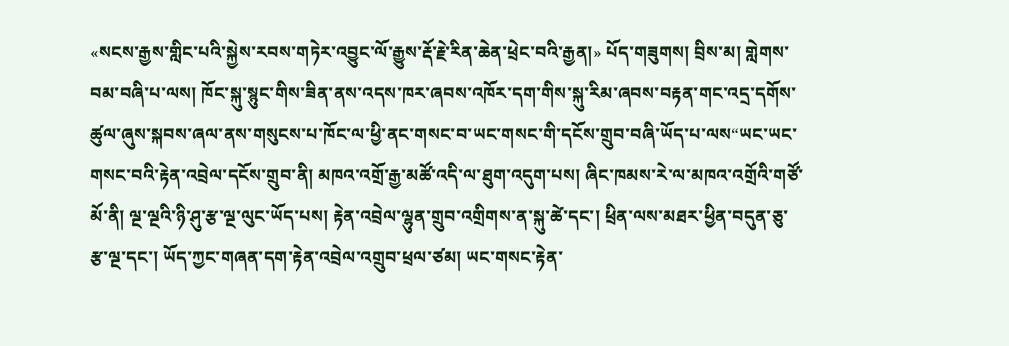«སངས་རྒྱས་གླིང་པའི་སྐྱེས་རབས་གཏེར་འབྱུང་ལོ་རྒྱུས་རྡོ་རྗེ་རིན་ཆེན་ཕྲེང་བའི་རྒྱན།» པོད་གཟུགས། བྲིས་མ། གླེགས་བམ་བཞི་པ་ལས། ཁོང་སྐུ་སྙུང་གིས་ཟིན་ནས་འདས་ཁར་ཞབས་འཁོར་དག་གིས་སྐུ་རིམ་ཞབས་བརྟན་གང་འདྲ་དགོས་ཚུལ་ཞུས་སྐབས་ཞལ་ནས་གསུངས་པ་ཁོང་ལ་ཕྱི་ནང་གསང་བ་ཡང་གསང་གི་དངོས་གྲུབ་བཞི་ཡོད་པ་ལས“ཡང་ཡང་གསང་བའི་རྟེན་འབྲེལ་དངོས་གྲུབ་ནི། མཁའ་འགྲོ་རྒྱ་མཚོ་འདི་ལ་ཐུག་འདུག་པས། ཞིང་ཁམས་རེ་ལ་མཁའ་འགྲོའི་གཙོ་མོ་ནི། ལྔ་ལྔའི་ཉི་ཤུ་རྩ་ལྔ་ལུང་ཡོད་པས། རྟེན་འབྲེལ་ལྷུན་གྲུབ་འགྲིགས་ན་སྐུ་ཚེ་དང་། ཕྲིན་ལས་མཐར་ཕྱིན་བདུན་ཅུ་རྩ་ལྔ་དང་། ཡོད་ཀྱང་གཞན་དག་རྟེན་འབྲེལ་འགྲུབ་ཕྲལ་ཙམ། ཡང་གསང་རྟེན་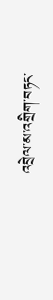འབྲེལ་མ་འགྲིག་བཏང་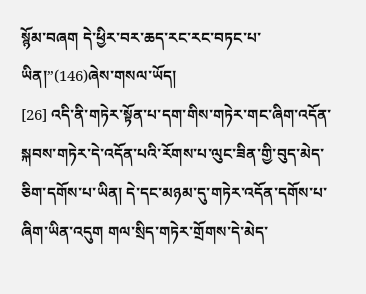སྙོམ་བཞག དེ་ཕྱིར་བར་ཆད་རང་རང་བཏང་པ་ཡིན།”(146)ཞེས་གསལ་ཡོད།
[26] འདི་ནི་གཏེར་སྟོན་པ་དག་གིས་གཏེར་གང་ཞིག་འདོན་སྐབས་གཏེར་དེ་འདོན་པའི་རོགས་པ་ལུང་ཟིན་གྱི་བུད་མེད་ཅིག་དགོས་པ་ཡིན། དེ་དང་མཉམ་དུ་གཏེར་འདོན་དགོས་པ་ཞིག་ཡིན་འདུག གལ་སྲིད་གཏེར་གྲོགས་དེ་མེད་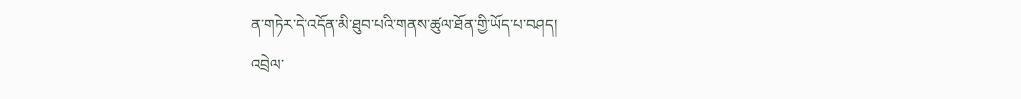ན་གཏེར་དེ་འདོན་མི་ཐུབ་པའི་གནས་ཚུལ་ཐོན་གྱི་ཡོད་པ་བཤད།
འབྲེལ་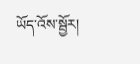ཡོད་འོས་སྦྱོར།